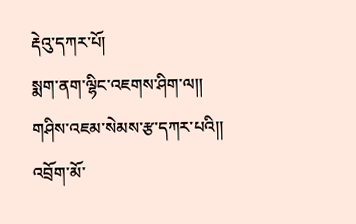རྡེའུ་དཀར་པོ།
སྨག་ནག་ལྷིང་འཇགས་ཤིག་ལ།།
གཤིས་འཇམ་སེམས་རྩ་དཀར་པའི།།
འབྲོག་མོ་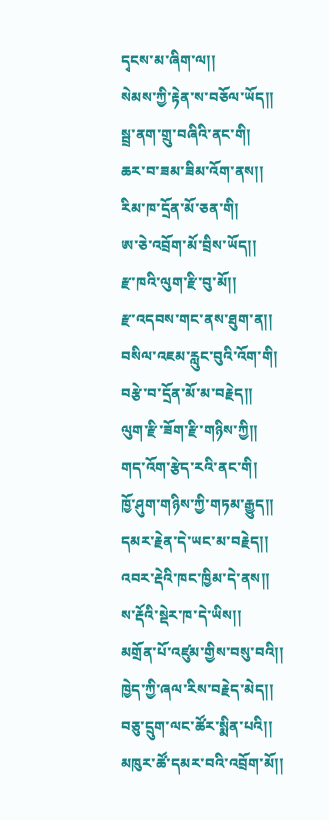དྭངས་མ་ཞིག་ལ།།
སེམས་ཀྱི་རྟེན་ས་བཅོལ་ཡོད།།
སྦྲ་ནག་གྲུ་བཞིའི་ནང་གི།
ཆར་བ་ཟམ་ཟིམ་འོག་ནས།།
རིམ་ཁ་དྲོན་མོ་ཅན་གི།
ཨ་ཅེ་འབྲོག་མོ་བྲིས་ཡོད།།
རྫ་ཁའི་ལུག་རྫི་བུ་མོ།།
རྫ་འདབས་གང་ནས་ཐུག་ན།།
བསིལ་འཇམ་རླུང་བུའི་འོག་གི།
བརྩེ་བ་དྲོན་མོ་མ་བརྗེད།།
ལུག་རྫི་ཟོག་རྫི་གཉིས་ཀྱི།།
གད་འོག་རྩེད་རའི་ནང་གི།
ཁྱོ་ཤུག་གཉིས་ཀྱི་གཏམ་རྒྱུད།།
དམར་རྗེན་དེ་ཡང་མ་བརྗེད།།
འབར་རྡེའི་ཁང་ཁྱིམ་དེ་ནས།།
ས་རྡོའི་སྡེར་ཁ་དེ་ཡིས།།
མགྲོན་པོ་འཛུམ་གྱིས་བསུ་བའི།།
ཁྱེད་ཀྱི་ཞལ་རིས་བརྗེད་མེད།།
བཅུ་དྲུག་ལང་ཚོར་སྨིན་པའི།།
མཁུར་ཚོ་དམར་བའི་འབྲོག་མོ།།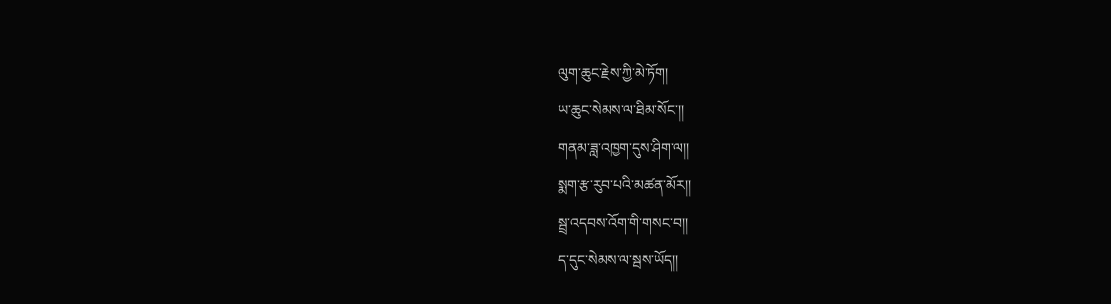ལུག་ཆུང་རྗེས་ཀྱི་མེ་ཏོག།
ཡ་ཆུང་སེམས་ལ་ཐིམ་སོང་།།
གནམ་ཟླ་འཁྱག་དུས་ཤིག་ལ།།
སྨག་རྩ་རུབ་པའི་མཚན་མོར།།
སྦྲ་འདབས་འོག་གི་གསང་བ།།
ད་དུང་སེམས་ལ་སྦས་ཡོད།།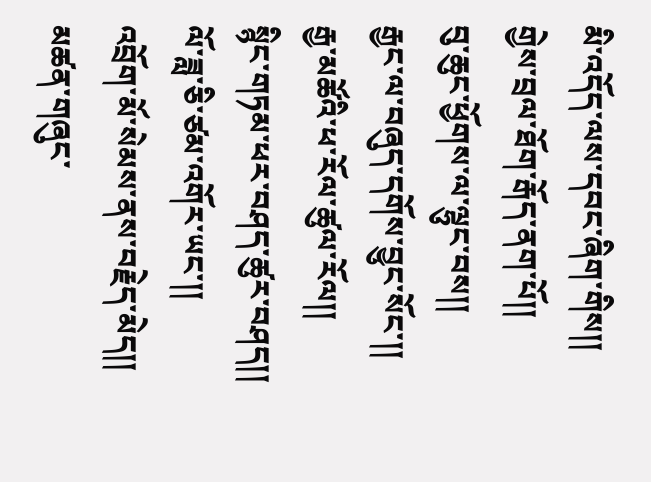མི་འདོད་ལས་དབང་ཞིག་གིས།།
གྱེས་བྲལ་ཐོག་རྒོད་ནག་པོ།།
བུ་ཆུང་ཕྱོགས་ལ་ལྷུང་བས།།
རྒྱང་ལ་བཞུད་དགོས་བྱུང་སོང་།།
རྒྱ་མཚོའི་ཕ་རོལ་ཚུལ་རོལ།།
སྙིང་གཏམ་ཕར་བཤད་ཚུར་བཤད།།
ལོ་ཟླ་ཅི་ཙམ་འགོར་ཡང་།།
འབྲོག་མོ་སེམས་ནས་བརྗེད་མེད།།
མཚན་གཞུང་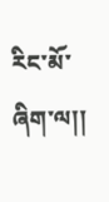རིང་མོ་ཞིག་ལ།།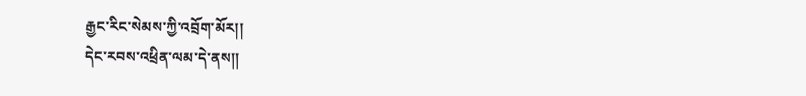རྒྱང་རིང་སེམས་ཀྱི་འབྲོག་མོར།།
དེང་རབས་འཕྲིན་ལམ་དེ་ནས།།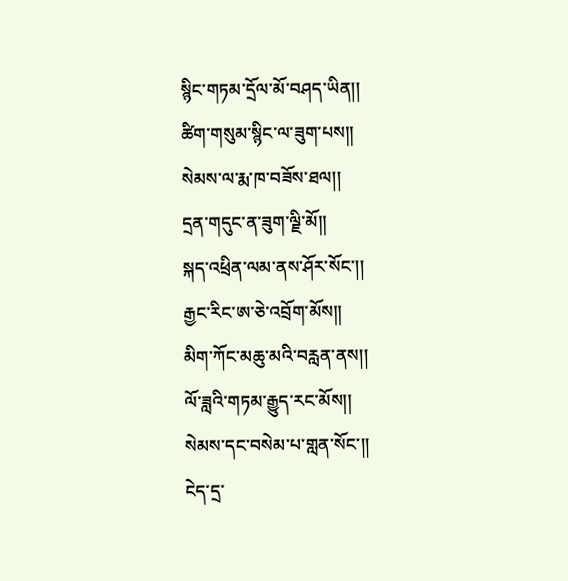སྙིང་གཏམ་དྲོལ་མོ་བཤད་ཡིན།།
ཚིག་གསུམ་སྙིང་ལ་ཟུག་པས།།
སེམས་ལ་རྨ་ཁ་བཟོས་ཐལ།།
དྲན་གདུང་ན་ཟུག་ལྗི་མོ།།
སྐད་འཕྲིན་ལམ་ནས་ཤོར་སོང་།།
རྒྱང་རིང་ཨ་ཅེ་འབྲོག་མོས།།
མིག་ཀོང་མཆུ་མའི་བརླན་ནས།།
ལོ་ཟླའི་གཏམ་རྒྱུད་རང་མོས།།
སེམས་དང་བསེམ་པ་གླན་སོང་།།
ངེད་དྲ་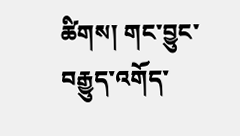ཚིགས། གང་བྱུང་བརྒྱུད་འགོད་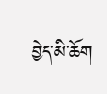བྱེད་མི་ཆོག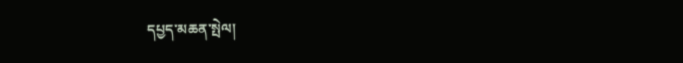དཔྱད་མཆན་སྤེལ།